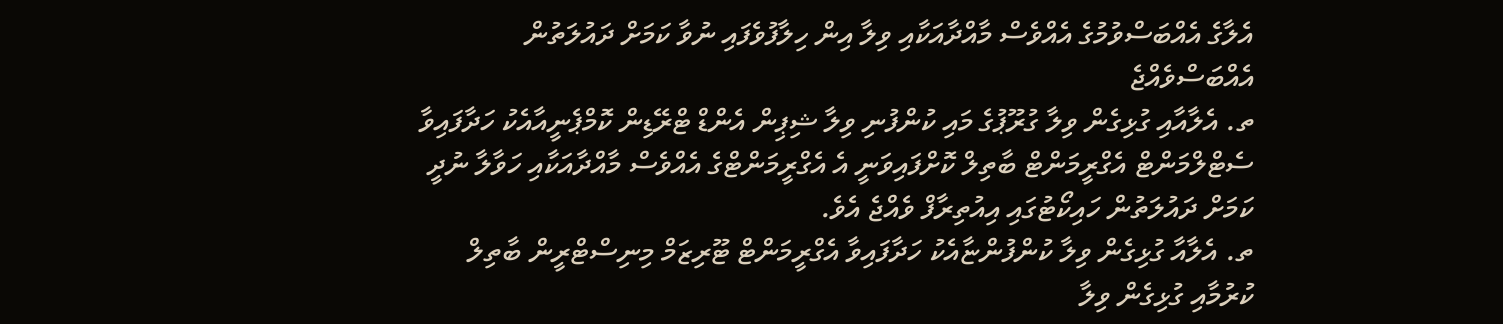އެލާގެ އެއްބަސްވުމުގެ އެއްވެސް މާއްދާއަކާއި ވިލާ އިން ހިލާފުވެފައި ނުވާ ކަމަށް ދައުލަތުން އެއްބަސްވެއްޖެ
ތ. އެލާއާއި ގުޅިގެން ވިލާ ގުރޫޕުގެ މައި ކުންފުނި ވިލާ ޝިޕިން އެންޑް ޓްރޭޑިން ކޮމްޕެނީއާއެކު ހަދާފައިވާ ސެޓްލްމަންޓް އެގްރީމަންޓް ބާތިލް ކޮށްފައިވަނީ އެ އެގްރީމަންޓްގެ އެއްވެސް މާއްދާއަކާއި ހަވާލާ ނުދީ ކަމަށް ދައުލަތުން ހައިކޯޓުގައި އިއުތިރާފް ވެއްޖެ އެވެ.
ތ. އެލާއާ ގުޅިގެން ވިލާ ކުންފުންޏާއެކު ހަދާފައިވާ އެގްރީމަންޓް ޓޫރިޒަމް މިނިސްޓްރީން ބާތިލް ކުރުމާއި ގުޅިގެން ވިލާ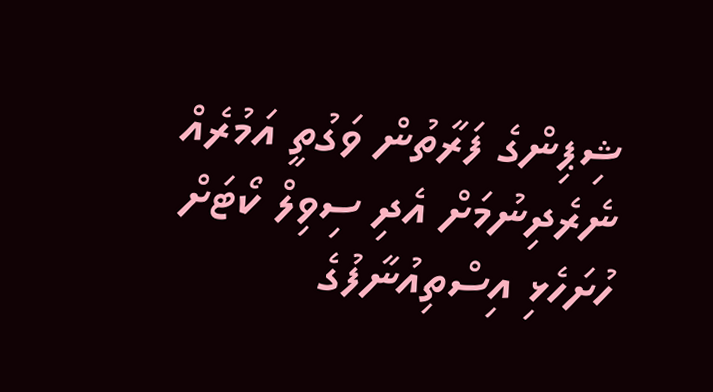ޝިޕިންގެ ފަރާތުން ވަގުތީ އަމުރެއް ނެރެދިނުމަށް އެދި ސިވިލް ކޯޓަށް ހުށަހެޅި އިސްތިއުނާފުގެ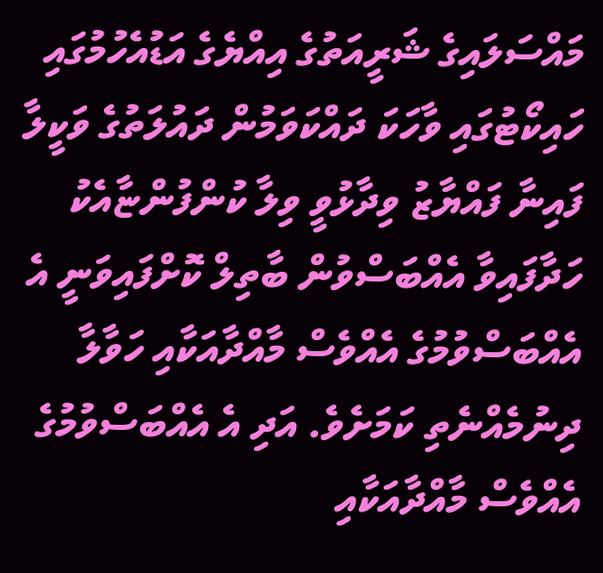މައްސަލައިގެ ޝަރީއަތުގެ އިއްޔެގެ އަޑުއެހުމުގައި ހައިކޯޓުގައި ވާހަކަ ދައްކަވަމުން ދައުލަތުގެ ވަކީލާ ފައިނާ ފައްޔާޒު ވިދާޅުވީ ވިލާ ކުންފުންޏާއެކު ހަދާފައިވާ އެއްބަސްވުން ބާތިލް ކޮށްފައިވަނީ އެ އެއްބަސްވުމުގެ އެއްވެސް މާއްދާއަކާއި ހަވާލާ ދިނުމެއްނެތި ކަމަށެވެ. އަދި އެ އެއްބަސްވުމުގެ އެއްވެސް މާއްދާއަކާއި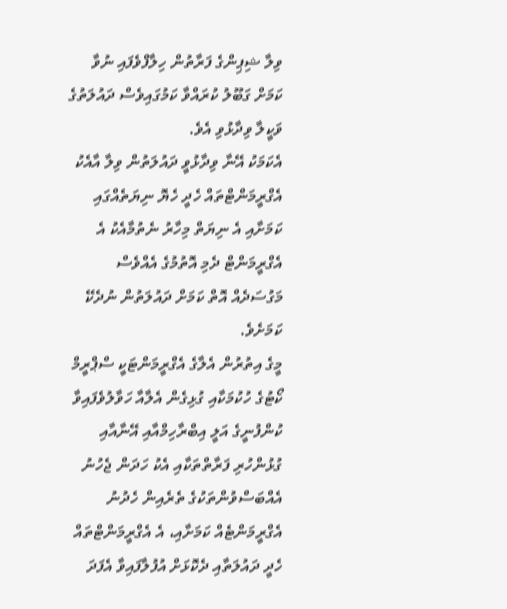ވިލާ ޝިޕިންގެ ފަރާތުން ހިލާފްވެފައި ނުވާ ކަމަށް ގަބޫލު ކުރައްވާ ކަމުގައިވެސް ދައުލަތުގެ ވަކީލާ ވިދާޅުވި އެވެ.
އެކަމަކު އޭނާ ވިދާޅުވީ ދައުލަތުން ވިލާ އާއެކު އެގްރީމަންޓްތައް ހެދީ ހެޔޮ ނިޔަތެއްގައި ކަމަށާއި އެ ނިޔަތް މިހާރު ނެތުމާއެކު އެ އެގްރީމަންޓް ދެމި އޮތުމުގެ އެއްވެސް މަގުސަދެއް އޮތް ކަމަށް ދައުލަތުން ނުދެކޭ ކަމަށެވެ.
މީގެ އިތުރުން އެލާގެ އެގްރީމަންޓަކީ ސްޕްރީމް ކޯޓުގެ ހުކުމަކާއި ގުޅިގެން އެލާއާ ހަވާލުވެފައިވާ ކުންފުނީގެ އަލީ އިބްރާހިމްއާއި އޭނާއާއި ގުޅުންހުރި ފަރާތްތަކާއި އެކު ހަދަން ޖެހުނު އެއްބަސްވުންތަކުގެ ތެރެއިން ހެދުނު އެގްރީމަންޓެއް ކަމަށާއި، އެ އެގްރީމަންޓްތައް ހެދީ ދައުލަތާއި ދެކޮޅަށް އުފުލާފައިވާ އެފަދަ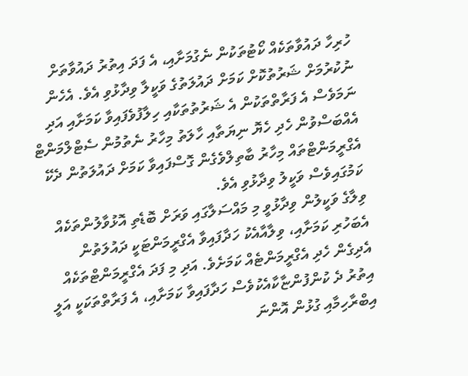ހުރިހާ ދައުވާތަކެއް ކޯޓުތަކުން ނެގުމަށާއި، އެ ފަދަ އިތުރު ދައުވާތަށް ނުކުރުމަށް ޝަރުތުކޮށް ކަމަށް ދައުލަތުގެ ވަކީލާ ވިދާޅުވި އެވެ. އެހެން ނަމަވެސް އެ ފަރާތްތަކުން އެ ޝަރުތުތަކާއި ހިލާފުވެފައިވާ ކަމަށާއި އަދި އެއްބަސްވުން ހެދި ހެޔޮ ނިޔަތާއި ހާލަތު މިހާރު ނެތުމުން ސެޓްލްމަންޓް އެގްރީމަންޓްތައް މިހާރު ބާތިލްވެގެން ގޮސްފައިވާ ކަމަށް ދައުލަތުން ދެކޭ ކަމުގައިވެސް ވަކީލު ވިދާޅުވި އެވެ.
ވިލާގެ ވަކީލުން ވިދާޅުވީ މި މައްސަލާގައި ވަރަށް ބޮޑެތި އޮޅުވާލުންތަކެއް އެބަހުރި ކަމަށާއި، ވިލާއާއެކު ހަދާފައިވާ އެގްރީމަންޓަކީ ދައުލަތުން އެދިގެން ހެދި އެގްރީމަންޓެއް ކަމަށެވެ. އަދި މި ފަދަ އެގްރީމަންޓްތަކެއް އިތުރު ދެ ކުންފުންޏާކާއެކުވެސް ހަދާފައިވާ ކަމަށާއި، އެ ފަރާތްތަކަކީ އަލީ އިބްރާހިމާއި ގުޅުން އޮންނަ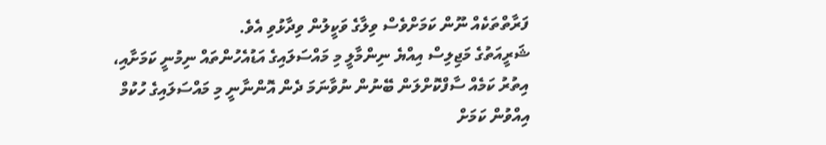ފަރާތްތަކެއް ނޫން ކަމަށްވެސް ވިލާގެ ވަކީލުން ވިދާޅުވި އެވެ.
ޝަރީއަތުގެ މަޖިލިސް އިއްޔެ ނިންމާލީ މި މައްސަލައިގެ އަޑުއެހުންތައް ނިމުނީ ކަމަށާއި، އިތުރު ކަމެއް ސާފްކޮށްލަން ބޭނުން ނުވާނަމަ ދެން އޮންނާނީ މި މައްސަލައިގެ ހުކުމް އިއްވުން ކަމަށް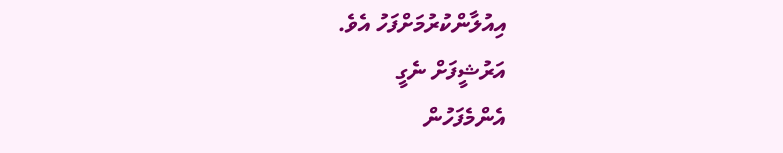އިއުލާންކުރުމަށްފަހު އެވެ.
އަރުޝީފަށް ނެގީ
އެންމެފަހުން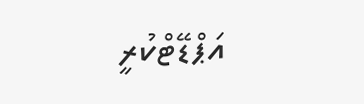އަޕްޑޭޓްކުރީ